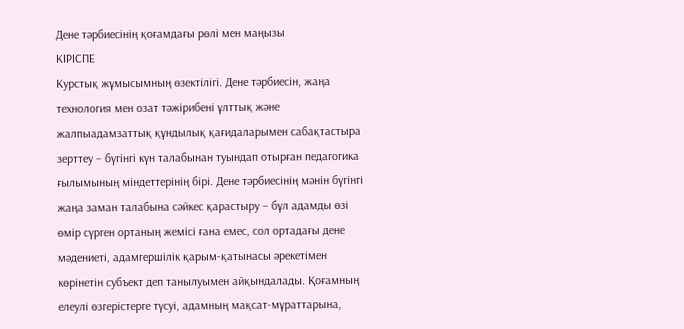Дене тәрбиесінің қоғамдағы рөлі мен маңызы
КІРІСПЕ
Курстық жұмысымның өзектілігі. Дене тәрбиесін, жаңа технология мен озат тәжірибені ұлттық және жалпыадамзаттық құндылық қағидаларымен сабақтастыра зерттеу – бүгінгі күн талабынан туындап отырған педагогика ғылымының міндеттерінің бірі. Дене тәрбиесінің мәнін бүгінгі жаңа заман талабына сәйкес қарастыру – бұл адамды өзі өмір сүрген ортаның жемісі ғана емес, сол ортадағы дене мәдениеті, адамгершілік қарым-қатынасы әрекетімен көрінетін субъект деп танылуымен айқындалады. Қоғамның елеулі өзгерістерге түсуі, адамның мақсат-мұраттарына,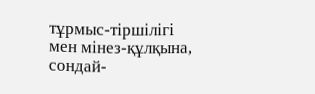тұрмыс-тіршілігі мен мінез-құлқына, сондай-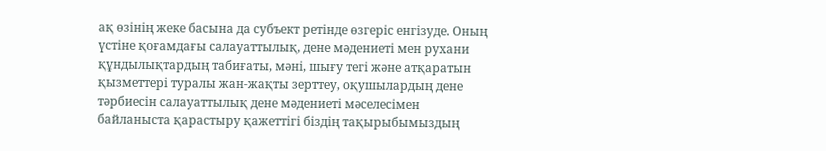ақ өзінің жеке басына да субъект ретінде өзгеріс енгізуде. Оның үстіне қоғамдағы салауаттылық, дене мәдениеті мен рухани құндылықтардың табиғаты, мәні, шығу тегі және атқаратын қызметтері туралы жан-жақты зерттеу, оқушылардың дене тәрбиесін салауаттылық дене мәдениеті мәселесімен байланыста қарастыру қажеттігі біздің тақырыбымыздың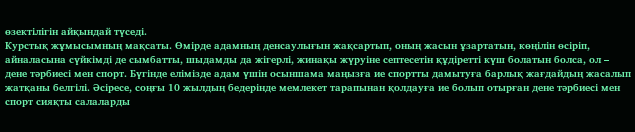өзектілігін айқындай түседі.
Курстық жұмысымның мақсаты. Өмірде адамның денсаулығын жақсартып, оның жасын ұзартатын, көңілін өсіріп, айналасына сүйкімді де сымбатты, шыдамды да жігерлі, жинақы жүруіне септесетін құдіретті күш болатын болса, ол – дене тәрбиесі мен спорт. Бүгінде елімізде адам үшін осыншама маңызға ие спортты дамытуға барлық жағдайдың жасалып жатқаны белгілі. Әсіресе, соңғы 10 жылдың бедерінде мемлекет тарапынан қолдауға ие болып отырған дене тәрбиесі мен спорт сияқты салаларды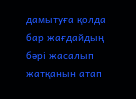дамытуға қолда бар жағдайдың бәрі жасалып жатқанын атап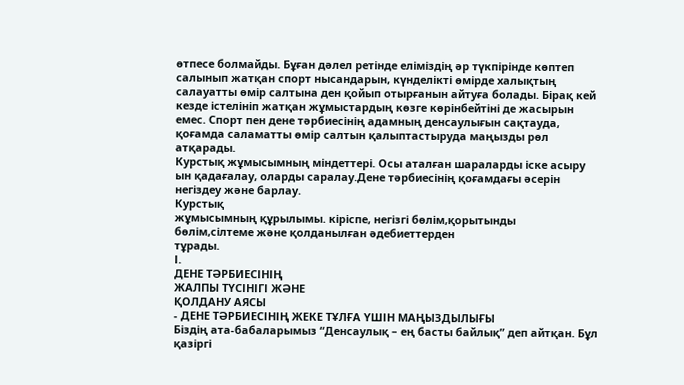өтпесе болмайды. Бұған дәлел ретінде еліміздің әр түкпірінде көптеп салынып жатқан спорт нысандарын, күнделікті өмірде халықтың салауатты өмір салтына ден қойып отырғанын айтуға болады. Бірақ кей кезде істелініп жатқан жұмыстардың көзге көрінбейтіні де жасырын емес. Спорт пен дене тәрбиесінің адамның денсаулығын сақтауда, қоғамда саламатты өмір салтын қалыптастыруда маңызды рөл атқарады.
Курстық жұмысымның міндеттері. Осы аталған шараларды іске асыру ын қадағалау, оларды саралау.Дене тәрбиесінің қоғамдағы әсерін негіздеу және барлау.
Курстық
жұмысымның құрылымы. кіріспе, негізгі бөлім,қорытынды
бөлім,сілтеме және қолданылған әдебиеттерден
тұрады.
І.
ДЕНЕ ТӘРБИЕСІНІҢ
ЖАЛПЫ ТҮСІНІГІ ЖӘНЕ
ҚОЛДАНУ АЯСЫ
- ДЕНЕ ТӘРБИЕСІНІҢ ЖЕКЕ ТҰЛҒА ҮШІН МАҢЫЗДЫЛЫҒЫ
Біздің ата-бабаларымыз “Денсаулық – ең басты байлық” деп айтқан. Бұл қазіргі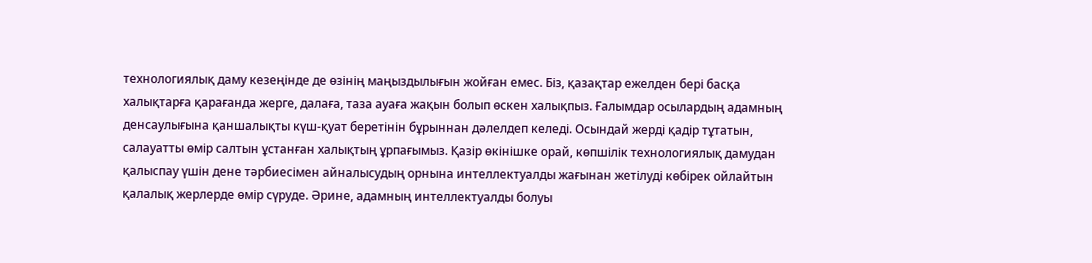технологиялық даму кезеңінде де өзінің маңыздылығын жойған емес. Біз, қазақтар ежелден бері басқа халықтарға қарағанда жерге, далаға, таза ауаға жақын болып өскен халықпыз. Ғалымдар осылардың адамның денсаулығына қаншалықты күш-қуат беретінін бұрыннан дәлелдеп келеді. Осындай жерді қадір тұтатын, салауатты өмір салтын ұстанған халықтың ұрпағымыз. Қазір өкінішке орай, көпшілік технологиялық дамудан қалыспау үшін дене тәрбиесімен айналысудың орнына интеллектуалды жағынан жетілуді көбірек ойлайтын қалалық жерлерде өмір сүруде. Әрине, адамның интеллектуалды болуы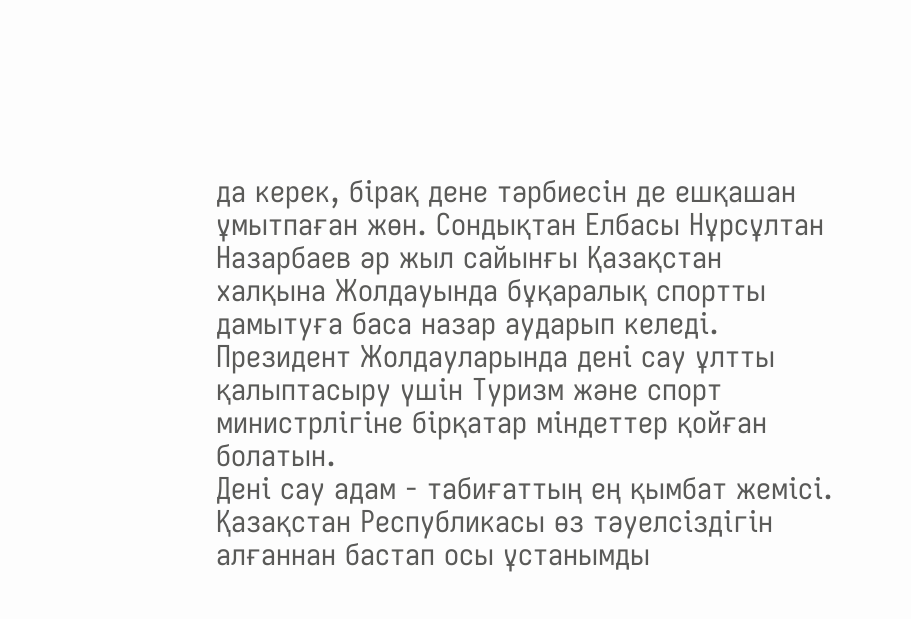да керек, бірақ дене тәрбиесін де ешқашан ұмытпаған жөн. Сондықтан Елбасы Нұрсұлтан Назарбаев әр жыл сайынғы Қазақстан халқына Жолдауында бұқаралық спортты дамытуға баса назар аударып келеді. Президент Жолдауларында дені сау ұлтты қалыптасыру үшін Туризм және спорт министрлігіне бірқатар міндеттер қойған болатын.
Дені сау адам - табиғаттың ең қымбат жемісі. Қазақстан Республикасы өз тәуелсіздігін алғаннан бастап осы ұстанымды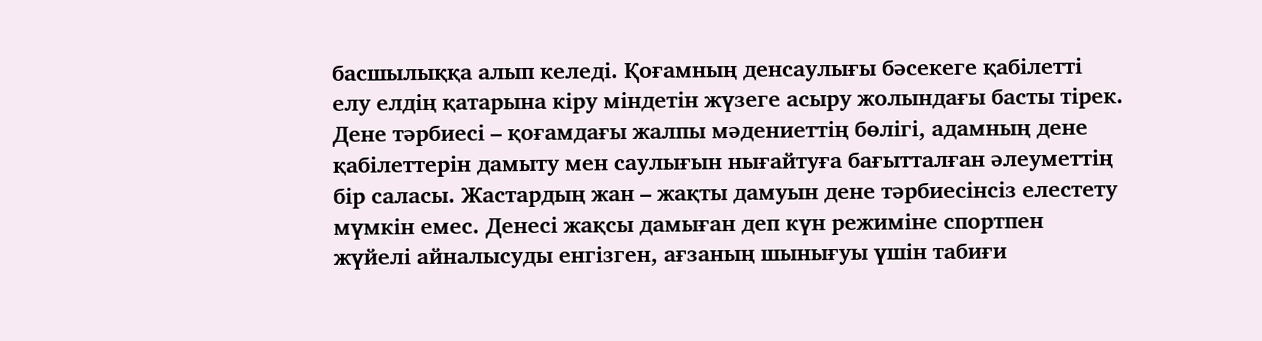басшылыққа алып келеді. Қоғамның денсаулығы бәсекеге қабілетті елу елдің қатарына кіру міндетін жүзеге асыру жолындағы басты тірек.
Дене тәрбиесі – қоғамдағы жалпы мәдениеттің бөлігі, адамның дене қабілеттерін дамыту мен саулығын нығайтуға бағытталған әлеуметтің бір саласы. Жастардың жан – жақты дамуын дене тәрбиесінсіз елестету мүмкін емес. Денесі жақсы дамыған деп күн режиміне спортпен жүйелі айналысуды енгізген, ағзаның шынығуы үшін табиғи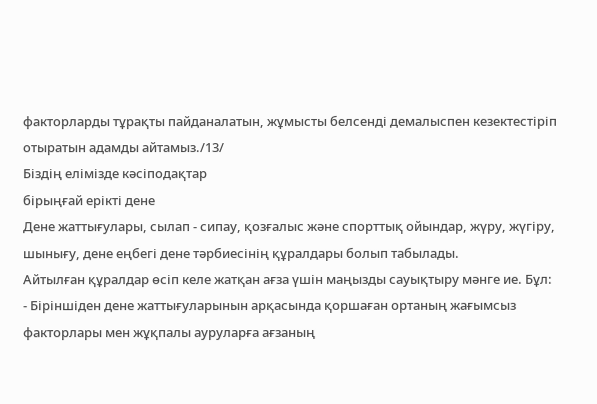факторларды тұрақты пайданалатын, жұмысты белсенді демалыспен кезектестіріп отыратын адамды айтамыз./13/
Біздің елімізде кәсіподақтар
бірыңғай ерікті дене
Дене жаттығулары, сылап - сипау, қозғалыс және спорттық ойындар, жүру, жүгіру, шынығу, дене еңбегі дене тәрбиесінің құралдары болып табылады.
Айтылған құралдар өсіп келе жатқан ағза үшін маңызды сауықтыру мәнге ие. Бұл:
- Біріншіден дене жаттығуларынын арқасында қоршаған ортаның жағымсыз факторлары мен жұқпалы ауруларға ағзаның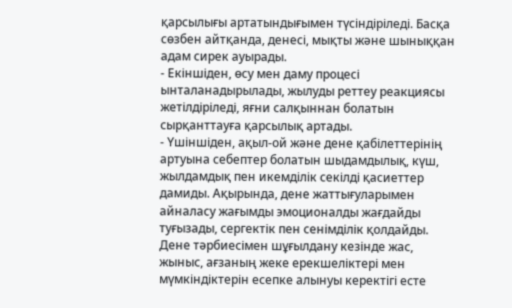қарсылығы артатындығымен түсіндіріледі. Басқа сөзбен айтқанда, денесі, мықты және шыныққан адам сирек ауырады.
- Екіншіден, өсу мен даму процесі ынталанадырылады, жылуды реттеу реакциясы жетілдіріледі, яғни салқыннан болатын сырқанттауға қарсылық артады.
- Үшіншіден, ақыл-ой және дене қабілеттерінің артуына себептер болатын шыдамдылық, күш, жылдамдық пен икемділік секілді қасиеттер дамиды. Ақырында, дене жаттығуларымен айналасу жағымды эмоционалды жағдайды туғызады, сергектік пен сенімділік қолдайды.
Дене тәрбиесімен шұғылдану кезінде жас, жыныс, ағзаның жеке ерекшеліктері мен мүмкіндіктерін есепке алынуы керектігі есте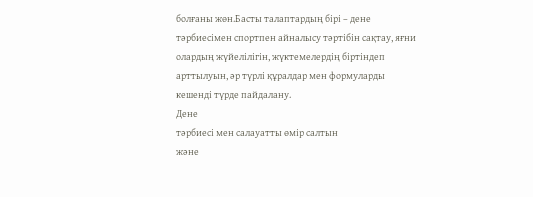болғаны жөн.Басты талаптардың бірі – дене тәрбиесімен спортпен айналысу тәртібін сақтау, яғни олардың жүйелілігін, жүктемелердің біртіндеп арттылуын, әр түрлі құралдар мен формуларды кешенді түрде пайдалану.
Дене
тәрбиесі мен салауатты өмір салтын
және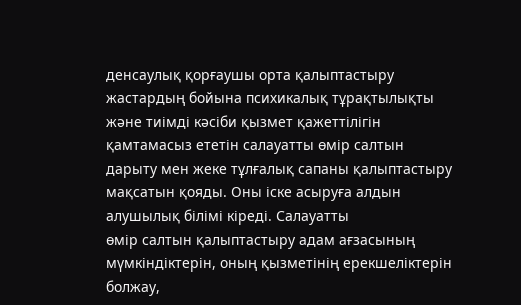денсаулық қорғаушы орта қалыптастыру
жастардың бойына психикалық тұрақтылықты
және тиімді кәсіби қызмет қажеттілігін
қамтамасыз ететін салауатты өмір салтын
дарыту мен жеке тұлғалық сапаны қалыптастыру
мақсатын қояды. Оны іске асыруға алдын
алушылық білімі кіреді. Салауатты
өмір салтын қалыптастыру адам ағзасының
мүмкіндіктерін, оның қызметінің ерекшеліктерін
болжау,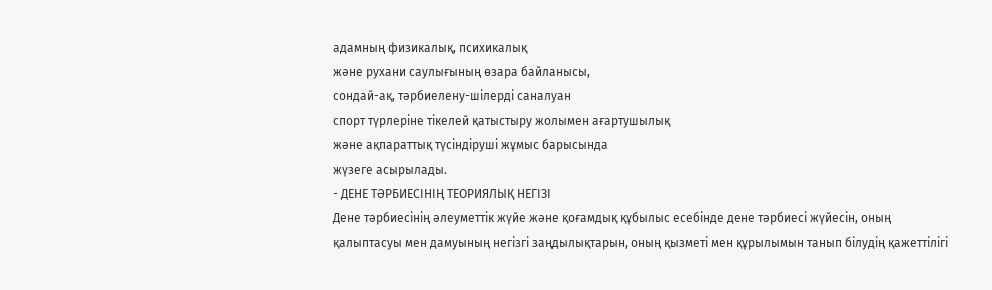адамның физикалық, психикалық
және рухани саулығының өзара байланысы,
сондай-ақ, тәрбиелену-шілерді саналуан
спорт түрлеріне тікелей қатыстыру жолымен ағартушылық
және ақпараттық түсіндіруші жұмыс барысында
жүзеге асырылады.
- ДЕНЕ ТӘРБИЕСІНІҢ ТЕОРИЯЛЫҚ НЕГІЗІ
Дене тәрбиесінің әлеуметтік жүйе және қоғамдық құбылыс есебінде дене тәрбиесі жүйесін, оның қалыптасуы мен дамуының негізгі заңдылықтарын, оның қызметі мен құрылымын танып білудің қажеттілігі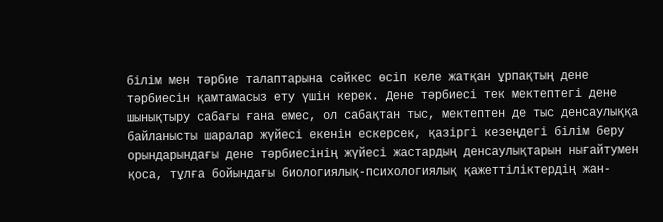білім мен тәрбие талаптарына сәйкес өсіп келе жатқан ұрпақтың дене тәрбиесін қамтамасыз ету үшін керек. Дене тәрбиесі тек мектептегі дене шынықтыру сабағы ғана емес, ол сабақтан тыс, мектептен де тыс денсаулыққа байланысты шаралар жүйесі екенін ескерсек, қазіргі кезеңдегі білім беру орындарындағы дене тәрбиесінің жүйесі жастардың денсаулықтарын нығайтумен қоса, тұлға бойындағы биологиялық-психологиялық қажеттіліктердің жан-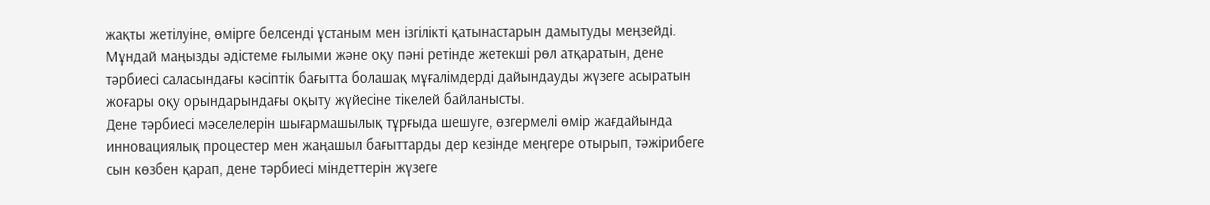жақты жетілуіне, өмірге белсенді ұстаным мен ізгілікті қатынастарын дамытуды меңзейді. Мұндай маңызды әдістеме ғылыми және оқу пәні ретінде жетекші рөл атқаратын, дене тәрбиесі саласындағы кәсіптік бағытта болашақ мұғалімдерді дайындауды жүзеге асыратын жоғары оқу орындарындағы оқыту жүйесіне тікелей байланысты.
Дене тәрбиесі мәселелерін шығармашылық тұрғыда шешуге, өзгермелі өмір жағдайында инновациялық процестер мен жаңашыл бағыттарды дер кезінде меңгере отырып, тәжірибеге сын көзбен қарап, дене тәрбиесі міндеттерін жүзеге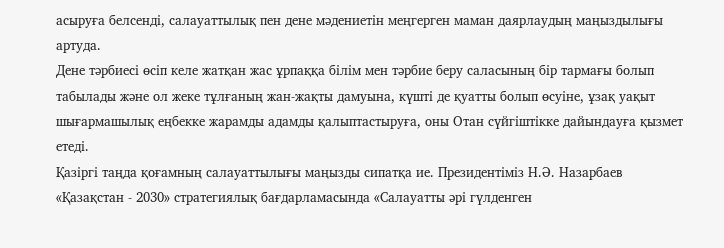асыруға белсенді, салауаттылық пен дене мәдениетін меңгерген маман даярлаудың маңыздылығы артуда.
Дене тәрбиесі өсіп келе жатқан жас ұрпаққа білім мен тәрбие беру саласының бір тармағы болып табылады және ол жеке тұлғаның жан-жақты дамуына, күшті де қуатты болып өсуіне, ұзақ уақыт шығармашылық еңбекке жарамды адамды қалыптастыруға, оны Отан сүйгіштікке дайындауға қызмет етеді.
Қазіргі таңда қоғамның салауаттылығы маңызды сипатқа ие. Президентіміз Н.Ә. Назарбаев «Қазақстан - 2030» стратегиялық бағдарламасында «Салауатты әрі гүлденген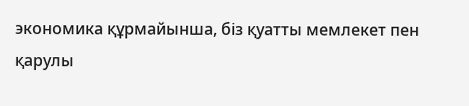экономика құрмайынша, біз қуатты мемлекет пен қарулы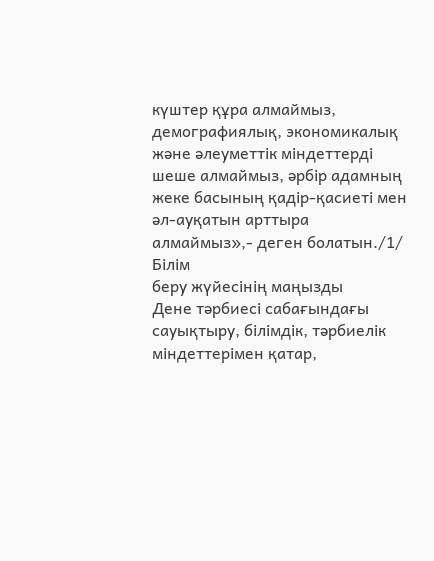күштер құра алмаймыз, демографиялық, экономикалық және әлеуметтік міндеттерді шеше алмаймыз, әрбір адамның жеке басының қадір-қасиеті мен әл-ауқатын арттыра алмаймыз»,- деген болатын./1/
Білім
беру жүйесінің маңызды
Дене тәрбиесі сабағындағы сауықтыру, білімдік, тәрбиелік міндеттерімен қатар,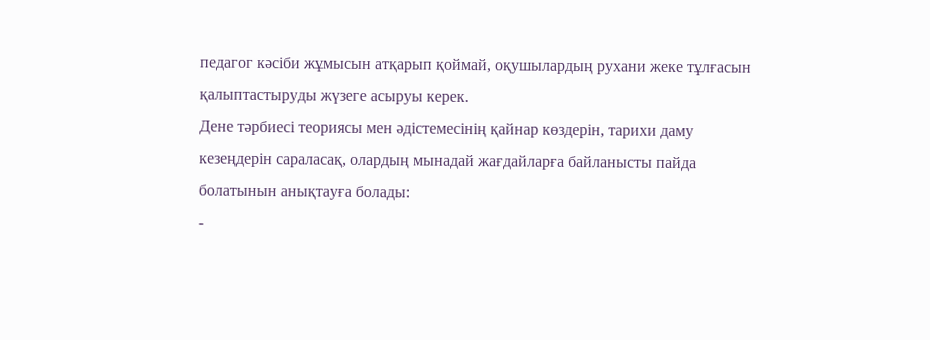педагог кәсіби жұмысын атқарып қоймай, оқушылардың рухани жеке тұлғасын қалыптастыруды жүзеге асыруы керек.
Дене тәрбиесі теориясы мен әдістемесінің қайнар көздерін, тарихи даму кезеңдерін сараласақ, олардың мынадай жағдайларға байланысты пайда болатынын анықтауға болады:
-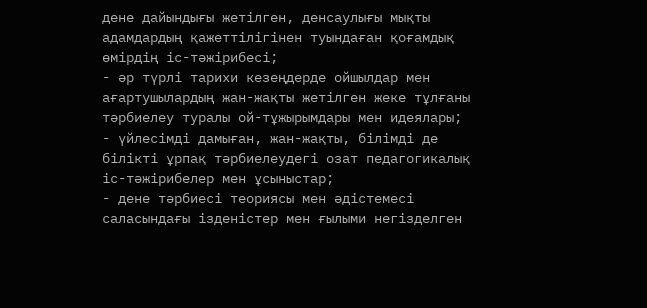дене дайындығы жетілген, денсаулығы мықты адамдардың қажеттілігінен туындаған қоғамдық өмірдің іс-тәжірибесі;
- әр түрлі тарихи кезеңдерде ойшылдар мен ағартушылардың жан-жақты жетілген жеке тұлғаны тәрбиелеу туралы ой-тұжырымдары мен идеялары;
- үйлесімді дамыған, жан-жақты, білімді де білікті ұрпақ тәрбиелеудегі озат педагогикалық іс-тәжірибелер мен ұсыныстар;
- дене тәрбиесі теориясы мен әдістемесі саласындағы ізденістер мен ғылыми негізделген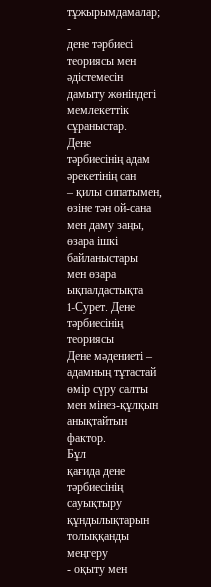тұжырымдамалар;
-
дене тәрбиесі теориясы мен әдістемесін
дамыту жөніндегі мемлекеттік сұраныстар.
Дене
тәрбиесінің адам әрекетінің сан
– қилы сипатымен, өзіне тән ой-сана
мен даму заңы, өзара ішкі байланыстары
мен өзара ықпалдастықта
1-Cурет. Дене тәрбиесінің теориясы
Дене мәдениеті – адамның тұтастай өмір сүру салты мен мінез-құлқын анықтайтын фактор.
Бұл
қағида дене тәрбиесінің сауықтыру
құндылықтарын толыққанды меңгеру
- оқыту мен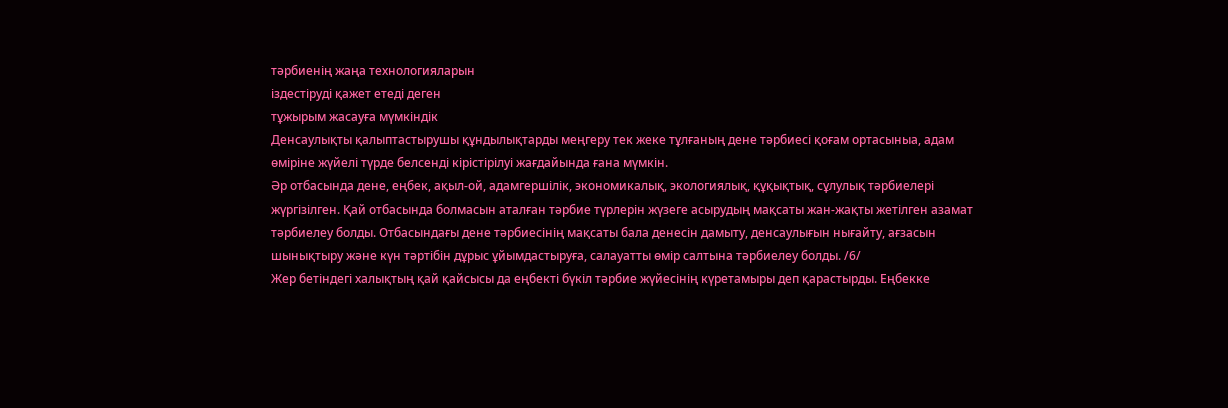тәрбиенің жаңа технологияларын
іздестіруді қажет етеді деген
тұжырым жасауға мүмкіндік
Денсаулықты қалыптастырушы құндылықтарды меңгеру тек жеке тұлғаның дене тәрбиесі қоғам ортасыныа, адам өміріне жүйелі түрде белсенді кірістірілуі жағдайында ғана мүмкін.
Әр отбасында дене, еңбек, ақыл-ой, адамгершілік, экономикалық, экологиялық, құқықтық, сұлулық тәрбиелері жүргізілген. Қай отбасында болмасын аталған тәрбие түрлерін жүзеге асырудың мақсаты жан-жақты жетілген азамат тәрбиелеу болды. Отбасындағы дене тәрбиесінің мақсаты бала денесін дамыту, денсаулығын нығайту, ағзасын шынықтыру және күн тәртібін дұрыс ұйымдастыруға, салауатты өмір салтына тәрбиелеу болды. /6/
Жер бетіндегі халықтың қай қайсысы да еңбекті бүкіл тәрбие жүйесінің күретамыры деп қарастырды. Еңбекке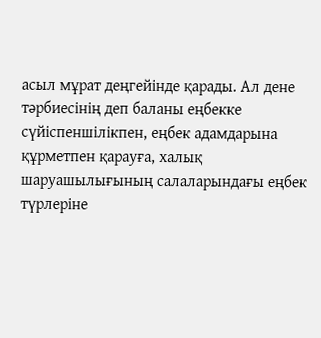асыл мұрат деңгейінде қарады. Ал дене тәрбиесінің деп баланы еңбекке сүйіспеншілікпен, еңбек адамдарына құрметпен қарауға, халық шаруашылығының салаларындағы еңбек түрлеріне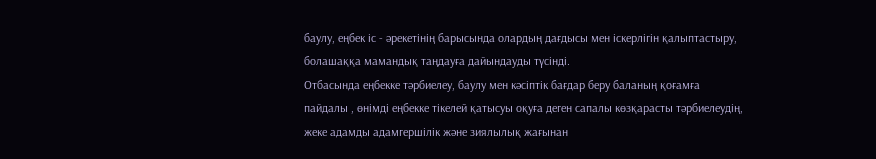баулу, еңбек іс - әрекетінің барысында олардың дағдысы мен іскерлігін қалыптастыру, болашаққа мамандық таңдауға дайындауды түсінді.
Отбасында еңбекке тәрбиелеу, баулу мен кәсіптік бағдар беру баланың қоғамға пайдалы , өнімді еңбекке тікелей қатысуы оқуға деген сапалы көзқарасты тәрбиелеудің, жеке адамды адамгершілік және зиялылық жағынан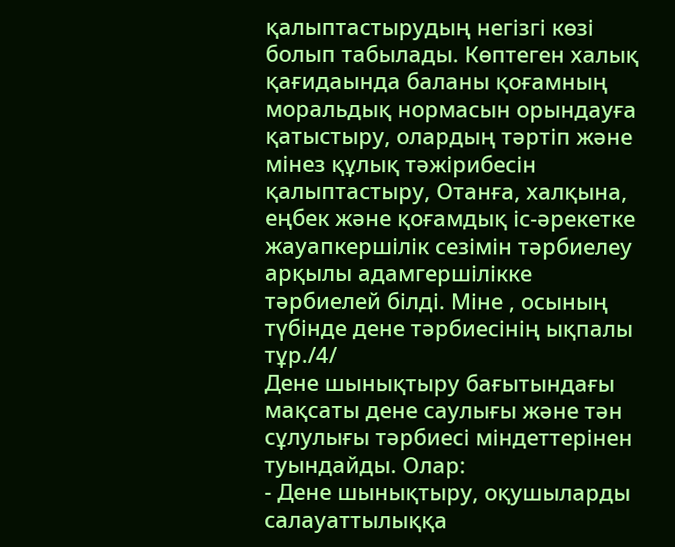қалыптастырудың негізгі көзі болып табылады. Көптеген халық қағидаында баланы қоғамның моральдық нормасын орындауға қатыстыру, олардың тәртіп және мінез құлық тәжірибесін қалыптастыру, Отанға, халқына, еңбек және қоғамдық іс-әрекетке жауапкершілік сезімін тәрбиелеу арқылы адамгершілікке тәрбиелей білді. Міне , осының түбінде дене тәрбиесінің ықпалы тұр./4/
Дене шынықтыру бағытындағы мақсаты дене саулығы және тән сұлулығы тәрбиесі міндеттерінен туындайды. Олар:
- Дене шынықтыру, оқушыларды салауаттылыққа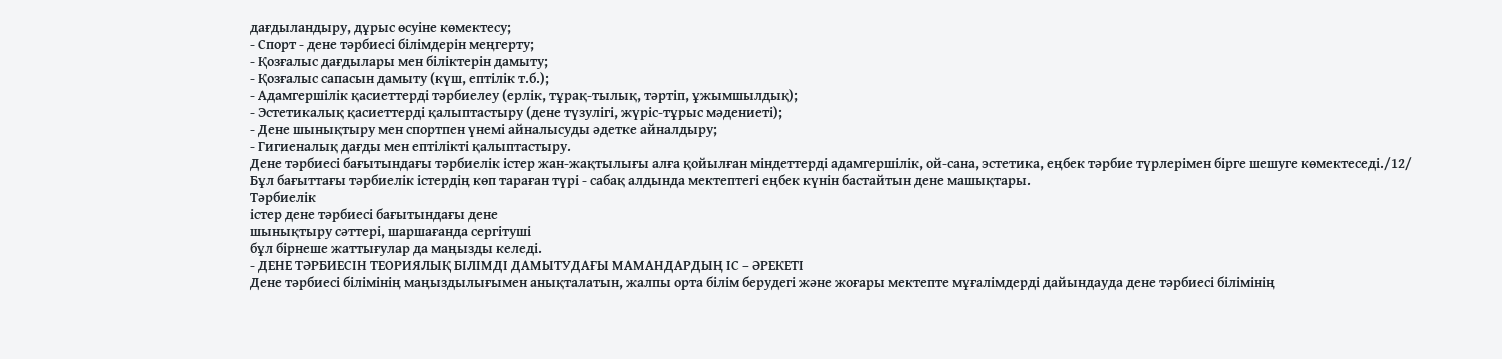дағдыландыру, дұрыс өсуіне көмектесу;
- Спорт - дене тәрбиесі білімдерін меңгерту;
- Қозғалыс дағдылары мен біліктерін дамыту;
- Қозғалыс сапасын дамыту (күш, ептілік т.б.);
- Адамгершілік қасиеттерді тәрбиелеу (ерлік, тұрақ-тылық, тәртіп, ұжымшылдық);
- Эстетикалық қасиеттерді қалыптастыру (дене түзулігі, жүріс-тұрыс мәдениеті);
- Дене шынықтыру мен спортпен үнемі айналысуды әдетке айналдыру;
- Гигиеналық дағды мен ептілікті қалыптастыру.
Дене тәрбиесі бағытындағы тәрбиелік істер жан-жақтылығы алға қойылған міндеттерді адамгершілік, ой-сана, эстетика, еңбек тәрбие түрлерімен бірге шешуге көмектеседі./12/
Бұл бағыттағы тәрбиелік істердің көп тараған түрі - сабақ алдында мектептегі еңбек күнін бастайтын дене машықтары.
Тәрбиелік
істер дене тәрбиесі бағытындағы дене
шынықтыру сәттері, шаршағанда сергітуші
бұл бірнеше жаттығулар да маңызды келеді.
- ДЕНЕ ТӘРБИЕСІН ТЕОРИЯЛЫҚ БІЛІМДІ ДАМЫТУДАҒЫ МАМАНДАРДЫҢ ІС – ӘРЕКЕТІ
Дене тәрбиесі білімінің маңыздылығымен анықталатын, жалпы орта білім берудегі және жоғары мектепте мұғалімдерді дайындауда дене тәрбиесі білімінің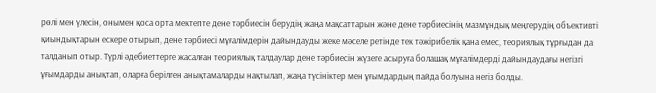рөлі мен үлесін, онымен қоса орта мектепте дене тәрбиесін берудің жаңа мақсаттарын және дене тәрбиесінің мазмұндық меңгерудің объективті қиындықтарын ескере отырып, дене тәрбиесі мұғалімдерін дайындауды жеке мәселе ретінде тек тәжірибелік қана емес, теориялық тұрғыдан да талданып отыр. Түрлі әдебиеттерге жасалған теориялық талдаулар дене тәрбиесін жүзеге асыруға болашақ мұғалімдерді дайындаудағы негізгі ұғымдарды анықтап, оларға берілген анықтамаларды нақтылап, жаңа түсініктер мен ұғымдардың пайда болуына негіз болды.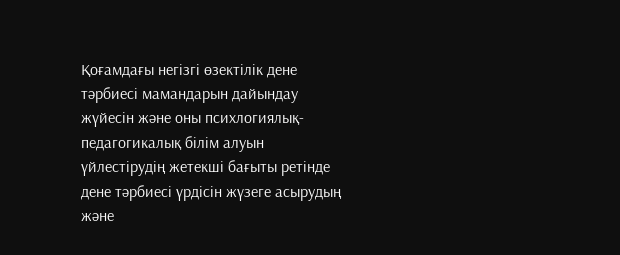Қоғамдағы негізгі өзектілік дене тәрбиесі мамандарын дайындау жүйесін және оны психлогиялық-педагогикалық білім алуын үйлестірудің жетекші бағыты ретінде дене тәрбиесі үрдісін жүзеге асырудың және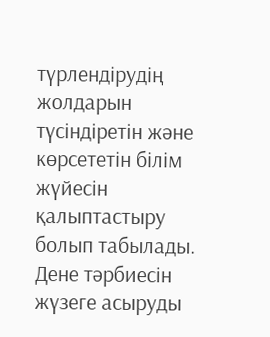түрлендірудің жолдарын түсіндіретін және көрсететін білім жүйесін қалыптастыру болып табылады.
Дене тәрбиесін жүзеге асыруды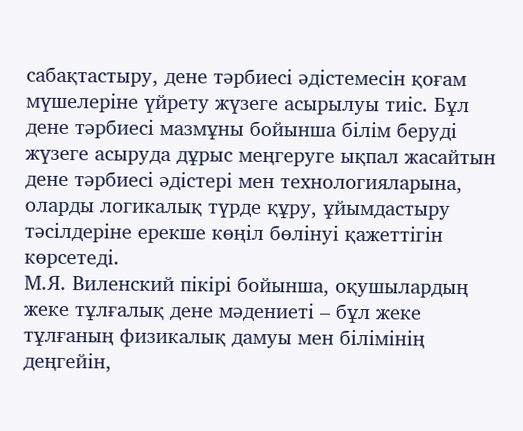сабақтастыру, дене тәрбиесі әдістемесін қоғам мүшелеріне үйрету жүзеге асырылуы тиіс. Бұл дене тәрбиесі мазмұны бойынша білім беруді жүзеге асыруда дұрыс меңгеруге ықпал жасайтын дене тәрбиесі әдістері мен технологияларына, оларды логикалық түрде құру, ұйымдастыру тәсілдеріне ерекше көңіл бөлінуі қажеттігін көрсетеді.
М.Я. Виленский пікірі бойынша, оқушылардың жеке тұлғалық дене мәдениеті – бұл жеке тұлғаның физикалық дамуы мен білімінің деңгейін,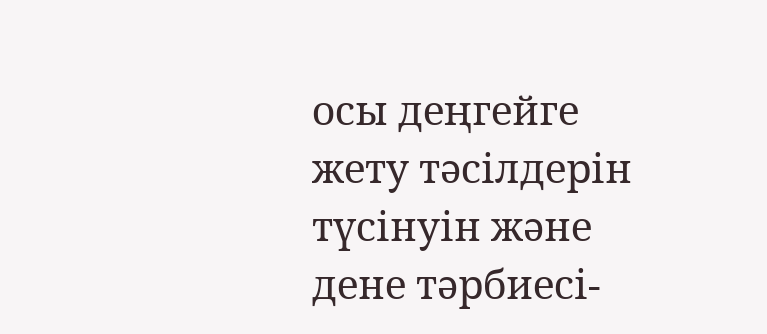осы деңгейге жету тәсілдерін түсінуін және дене тәрбиесі-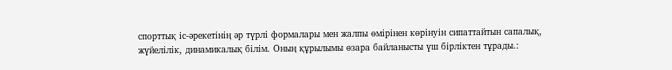спорттық іс-әрекетінің әр түрлі формалары мен жалпы өмірінен көрінуін сипаттайтын сапалық, жүйелілік, динамикалық білім. Оның құрылымы өзара байланысты үш бірліктен тұрады.: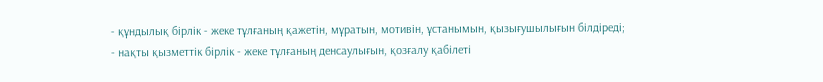- құндылық бірлік - жеке тұлғаның қажетін, мұратын, мотивін, ұстанымын, қызығушылығын білдіреді;
- нақты қызметтік бірлік - жеке тұлғаның денсаулығын, қозғалу қабілеті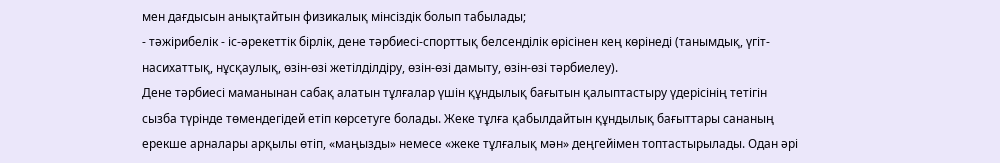мен дағдысын анықтайтын физикалық мінсіздік болып табылады;
- тәжірибелік - іс-әрекеттік бірлік, дене тәрбиесі-спорттық белсенділік өрісінен кең көрінеді (танымдық, үгіт-насихаттық, нұсқаулық, өзін-өзі жетілділдіру, өзін-өзі дамыту, өзін-өзі тәрбиелеу).
Дене тәрбиесі маманынан сабақ алатын тұлғалар үшін құндылық бағытын қалыптастыру үдерісінің тетігін сызба түрінде төмендегідей етіп көрсетуге болады. Жеке тұлға қабылдайтын құндылық бағыттары сананың ерекше арналары арқылы өтіп, «маңызды» немесе «жеке тұлғалық мән» деңгейімен топтастырылады. Одан әрі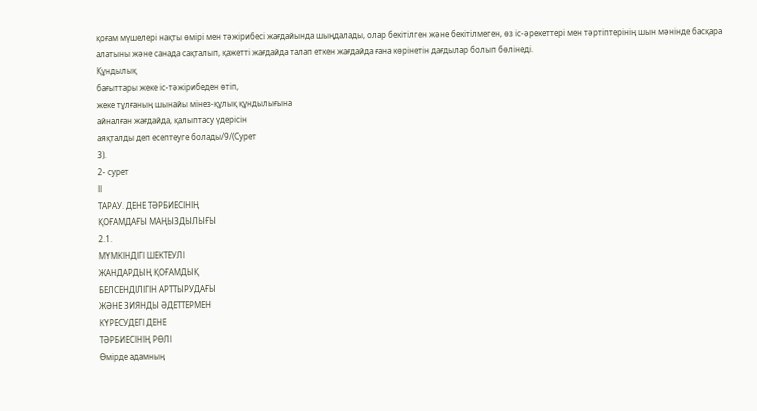қоғам мүшелері нақты өмірі мен тәжірибесі жағдайында шыңдалады, олар бекітілген және бекітілмеген, өз іс-әрекеттері мен тәртіптерінің шын мәнінде басқара алатыны және санада сақталып, қажетті жағдайда талап еткен жағдайда ғана көрінетін дағдылар болып бөлінеді.
Құндылық
бағыттары жеке іс-тәжірибеден өтіп,
жеке тұлғаның шынайы мінез-құлық құндылығына
айналған жағдайда, қалыптасу үдерісін
аяқталды деп есептеуге болады/9/(Сурет
3).
2- сурет
ІІ
ТАРАУ. ДЕНЕ ТӘРБИЕСІНІҢ
ҚОҒАМДАҒЫ МАҢЫЗДЫЛЫҒЫ
2.1.
МҮМКІНДІГІ ШЕКТЕУЛІ
ЖАНДАРДЫҢ ҚОҒАМДЫҚ
БЕЛСЕНДІЛІГІН АРТТЫРУДАҒЫ
ЖӘНЕ ЗИЯНДЫ ӘДЕТТЕРМЕН
КҮРЕСУДЕГІ ДЕНЕ
ТӘРБИЕСІНІҢ РӨЛІ
Өмірде адамның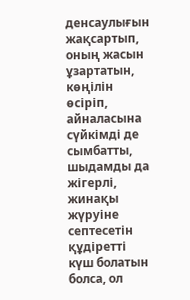денсаулығын жақсартып, оның жасын ұзартатын, көңілін өсіріп, айналасына сүйкімді де сымбатты, шыдамды да жігерлі, жинақы жүруіне септесетін құдіретті күш болатын болса, ол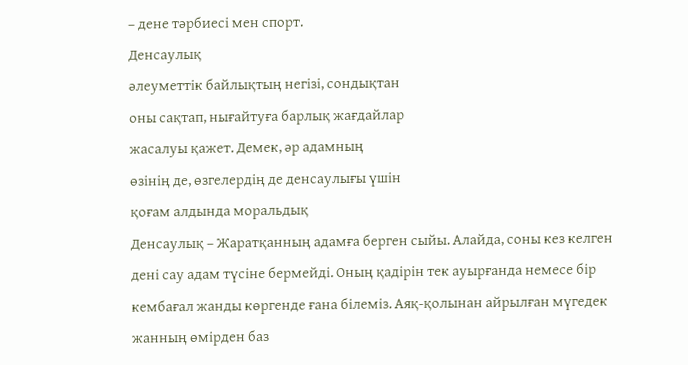– дене тәрбиесі мен спорт.
Денсаулық
әлеуметтік байлықтың негізі, сондықтан
оны сақтап, нығайтуға барлық жағдайлар
жасалуы қажет. Демек, әр адамның
өзінің де, өзгелердің де денсаулығы үшін
қоғам алдында моральдық
Денсаулық – Жаратқанның адамға берген сыйы. Алайда, соны кез келген дені сау адам түсіне бермейді. Оның қадірін тек ауырғанда немесе бір кембағал жанды көргенде ғана білеміз. Аяқ-қолынан айрылған мүгедек жанның өмірден баз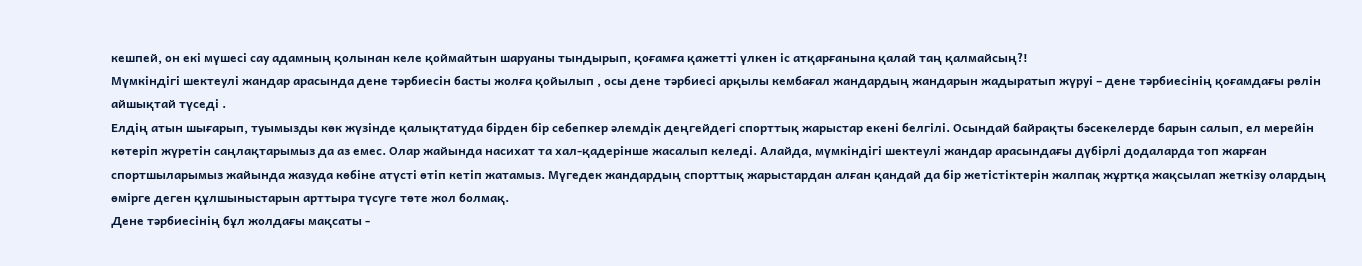кешпей, он екі мүшесі сау адамның қолынан келе қоймайтын шаруаны тындырып, қоғамға қажетті үлкен іс атқарғанына қалай таң қалмайсың?!
Мүмкіндігі шектеулі жандар арасында дене тәрбиесін басты жолға қойылып , осы дене тәрбиесі арқылы кембағал жандардың жандарын жадыратып жүруі – дене тәрбиесінің қоғамдағы рөлін айшықтай түседі .
Елдің атын шығарып, туымызды көк жүзінде қалықтатуда бірден бір себепкер әлемдік деңгейдегі спорттық жарыстар екені белгілі. Осындай байрақты бәсекелерде барын салып, ел мерейін көтеріп жүретін саңлақтарымыз да аз емес. Олар жайында насихат та хал-қадерінше жасалып келеді. Алайда, мүмкіндігі шектеулі жандар арасындағы дүбірлі додаларда топ жарған спортшыларымыз жайында жазуда көбіне атүсті өтіп кетіп жатамыз. Мүгедек жандардың спорттық жарыстардан алған қандай да бір жетістіктерін жалпақ жұртқа жақсылап жеткізу олардың өмірге деген құлшыныстарын арттыра түсуге төте жол болмақ.
Дене тәрбиесінің бұл жолдағы мақсаты -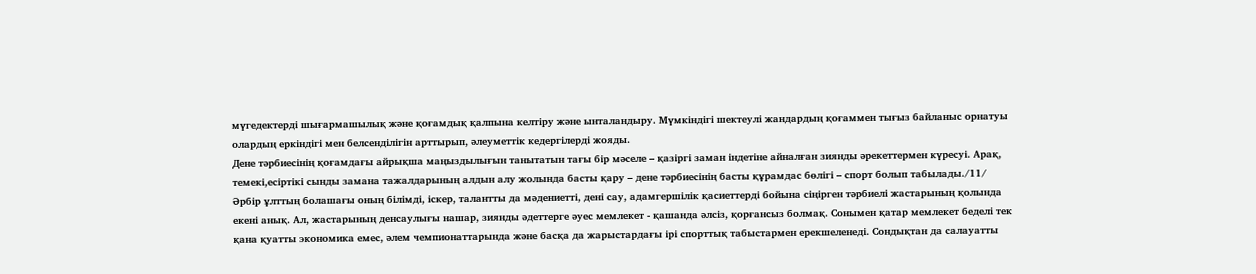мүгедектерді шығармашылық және қоғамдық қалпына келтіру және ынталандыру. Мүмкіндігі шектеулі жандардың қоғаммен тығыз байланыс орнатуы олардың еркіндігі мен белсенділігін арттырып, әлеуметтік кедергілерді жояды.
Дене тәрбиесінің қоғамдағы айрықша маңыздылығын танытатын тағы бір мәселе – қазіргі заман індетіне айналған зиянды әрекеттермен күресуі. Арақ, темекі,есіртікі сынды замана тажалдарының алдын алу жолында басты қару – дене тәрбиесінің басты құрамдас бөлігі – спорт болып табылады./11/
Әрбір ұлттың болашағы оның білімді, іскер, талантты да мәдениетті, дені сау, адамгершілік қасиеттерді бойына сіңірген тәрбиелі жастарының қолында екені анық. Ал, жастарының денсаулығы нашар, зиянды әдеттерге әуес мемлекет - қашанда әлсіз, қорғансыз болмақ. Сонымен қатар мемлекет беделі тек қана қуатты экономика емес, әлем чемпионаттарында және басқа да жарыстардағы ірі спорттық табыстармен ерекшеленеді. Сондықтан да салауатты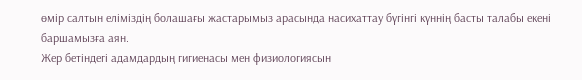өмір салтын еліміздің болашағы жастарымыз арасында насихаттау бүгінгі күннің басты талабы екені баршамызға аян.
Жер бетіндегі адамдардың гигиенасы мен физиологиясын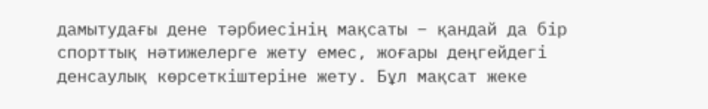дамытудағы дене тәрбиесінің мақсаты – қандай да бір спорттық нәтижелерге жету емес, жоғары деңгейдегі денсаулық көрсеткіштеріне жету. Бұл мақсат жеке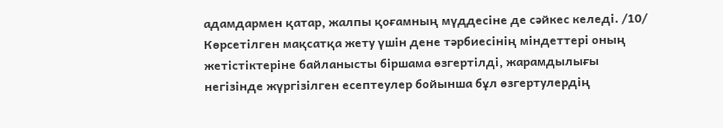адамдармен қатар, жалпы қоғамның мүддесіне де сәйкес келеді. /10/
Көрсетілген мақсатқа жету үшін дене тәрбиесінің міндеттері оның жетістіктеріне байланысты біршама өзгертілді, жарамдылығы негізінде жүргізілген есептеулер бойынша бұл өзгертулердің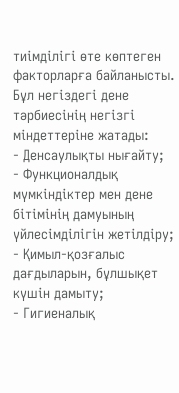тиімділігі өте көптеген факторларға байланысты.
Бұл негіздегі дене тәрбиесінің негізгі міндеттеріне жатады:
- Денсаулықты нығайту;
- Функционалдық мүмкіндіктер мен дене бітімінің дамуының үйлесімділігін жетілдіру;
- Қимыл-қозғалыс дағдыларын, бұлшықет күшін дамыту;
- Гигиеналық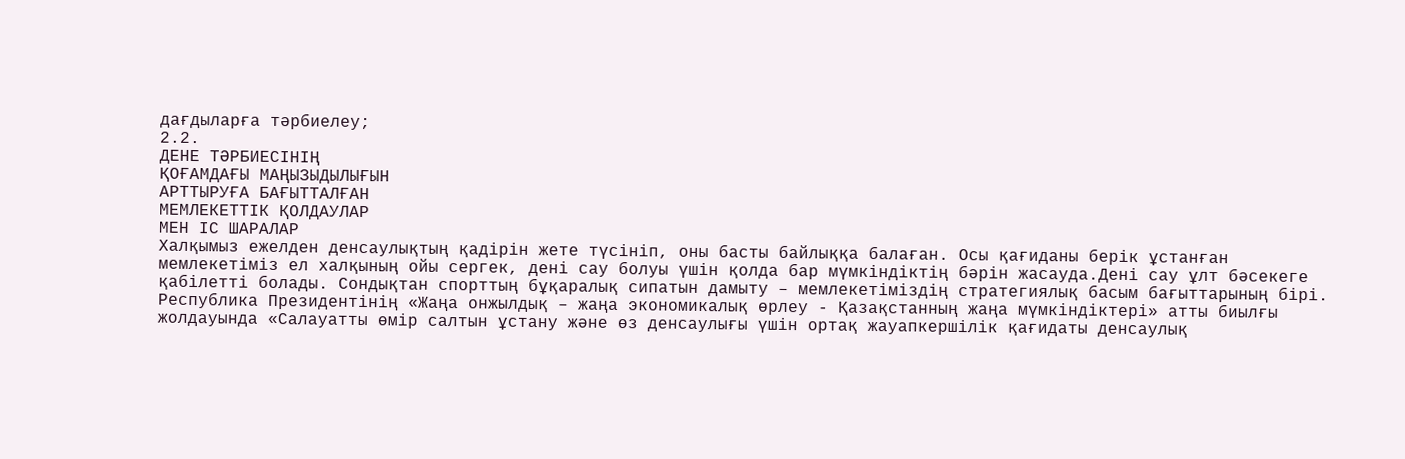дағдыларға тәрбиелеу;
2.2.
ДЕНЕ ТӘРБИЕСІНІҢ
ҚОҒАМДАҒЫ МАҢЫЗЫДЫЛЫҒЫН
АРТТЫРУҒА БАҒЫТТАЛҒАН
МЕМЛЕКЕТТІК ҚОЛДАУЛАР
МЕН ІС ШАРАЛАР
Халқымыз ежелден денсаулықтың қадірін жете түсініп, оны басты байлыққа балаған. Осы қағиданы берік ұстанған мемлекетіміз ел халқының ойы сергек, дені сау болуы үшін қолда бар мүмкіндіктің бәрін жасауда.Дені сау ұлт бәсекеге қабілетті болады. Сондықтан спорттың бұқаралық сипатын дамыту – мемлекетіміздің стратегиялық басым бағыттарының бірі.
Республика Президентінің «Жаңа онжылдық – жаңа экономикалық өрлеу - Қазақстанның жаңа мүмкіндіктері» атты биылғы жолдауында «Салауатты өмір салтын ұстану және өз денсаулығы үшін ортақ жауапкершілік қағидаты денсаулық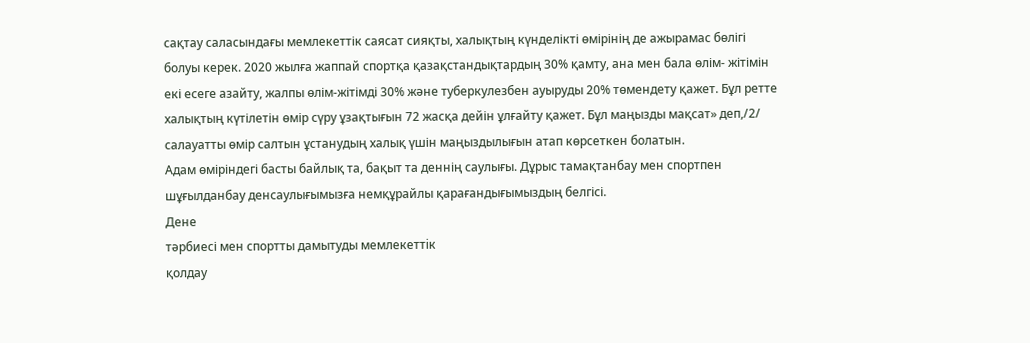сақтау саласындағы мемлекеттік саясат сияқты, халықтың күнделікті өмірінің де ажырамас бөлігі болуы керек. 2020 жылға жаппай спортқа қазақстандықтардың 30% қамту, ана мен бала өлім- жітімін екі есеге азайту, жалпы өлім-жітімді 30% және туберкулезбен ауыруды 20% төмендету қажет. Бұл ретте халықтың күтілетін өмір сүру ұзақтығын 72 жасқа дейін ұлғайту қажет. Бұл маңызды мақсат» деп,/2/ салауатты өмір салтын ұстанудың халық үшін маңыздылығын атап көрсеткен болатын.
Адам өміріндегі басты байлық та, бақыт та деннің саулығы. Дұрыс тамақтанбау мен спортпен шұғылданбау денсаулығымызға немқұрайлы қарағандығымыздың белгісі.
Дене
тәрбиесі мен спортты дамытуды мемлекеттiк
қолдау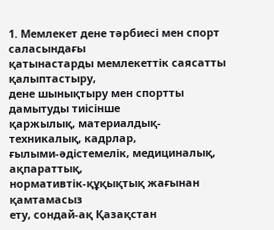1. Мемлекет дене тәрбиесі мен спорт саласындағы
қатынастарды мемлекеттiк саясатты қалыптастыру,
дене шынықтыру мен спортты дамытуды тиiсiнше
қаржылық, материалдық-техникалық, кадрлар,
ғылыми-әдiстемелiк, медициналық, ақпараттық,
нормативтiк-құқықтық жағынан қамтамасыз
ету, сондай-ақ Қазақстан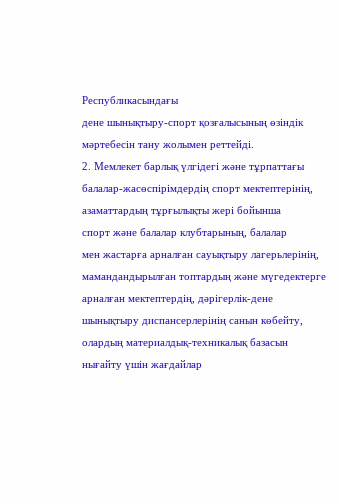Республикасындағы
дене шынықтыру-спорт қозғалысының өзiндiк
мәртебесiн тану жолымен реттейдi.
2. Мемлекет барлық үлгiдегi және тұрпаттағы
балалар-жасөспiрiмдердiң спорт мектептерiнiң,
азаматтардың тұрғылықты жерi бойынша
спорт және балалар клубтарының, балалар
мен жастарға арналған сауықтыру лагерьлерiнiң,
мамандандырылған топтардың және мүгедектерге
арналған мектептердiң, дәрiгерлiк-дене
шынықтыру диспансерлерiнiң санын көбейту,
олардың материалдық-техникалық базасын
нығайту үшiн жағдайлар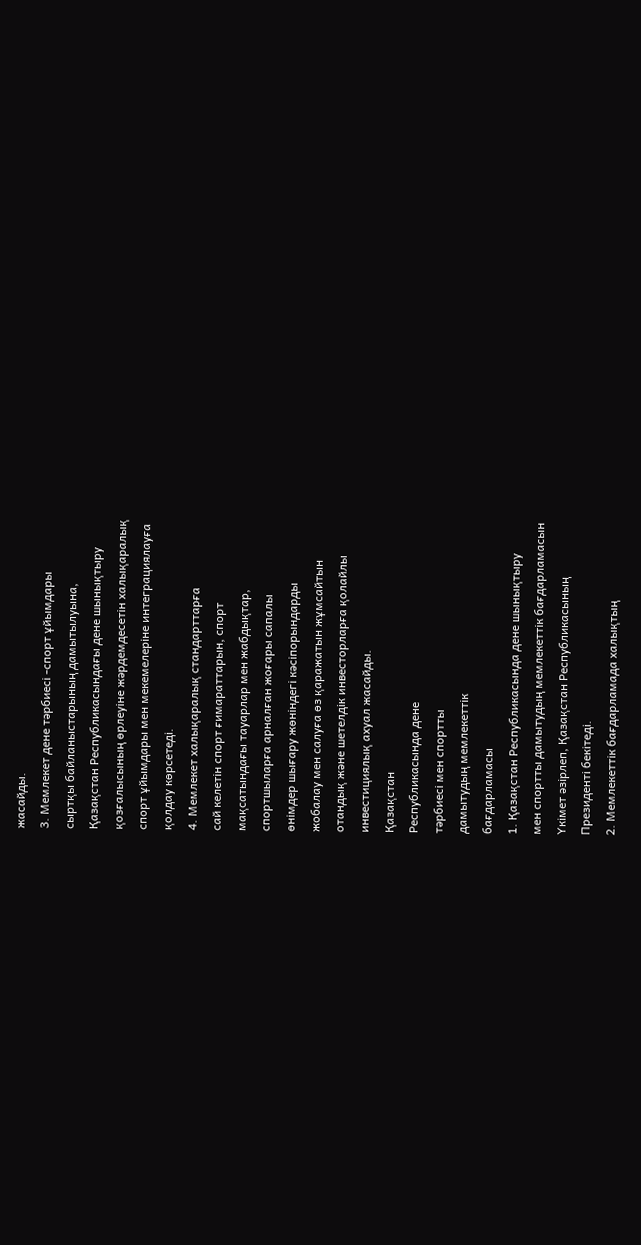жасайды.
3. Мемлекет дене тәрбиесі -спорт ұйымдары
сыртқы байланыстарының дамытылуына,
Қазақстан Республикасындағы дене шынықтыру
қозғалысының өрлеуiне жәрдемдесетiн халықаралық
спорт ұйымдары мен мекемелерiне интеграциялауға
қолдау көрсетедi.
4. Мемлекет халықаралық стандарттарға
сай келетiн спорт ғимараттарын, спорт
мақсатындағы тауарлар мен жабдықтар,
спортшыларға арналған жоғары сапалы
өнiмдер шығару жөнiндегi кәсiпорындарды
жобалау мен салуға өз қаражатын жұмсайтын
отандық және шетелдiк инвесторларға қолайлы
инвестициялық ахуал жасайды.
Қазақстан
Республикасында дене
тәрбиесі мен спортты
дамытудың мемлекеттiк
бағдарламасы
1. Қазақстан Республикасында дене шынықтыру
мен спортты дамытудың мемлекеттiк бағдарламасын
Yкiмет әзiрлеп, Қазақстан Республикасының
Президентi бекiтедi.
2. Мемлекеттiк бағдарламада халықтың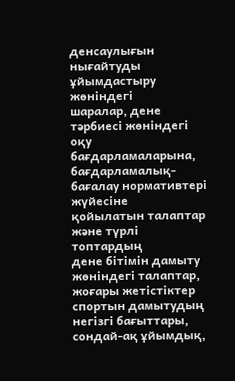денсаулығын нығайтуды ұйымдастыру жөнiндегi
шаралар, дене тәрбиесi жөнiндегi оқу бағдарламаларына,
бағдарламалық-бағалау нормативтерi жүйесiне
қойылатын талаптар және түрлi топтардың
дене бiтiмiн дамыту жөнiндегi талаптар,
жоғары жетiстiктер спортын дамытудың
негiзгi бағыттары, сондай-ақ ұйымдық,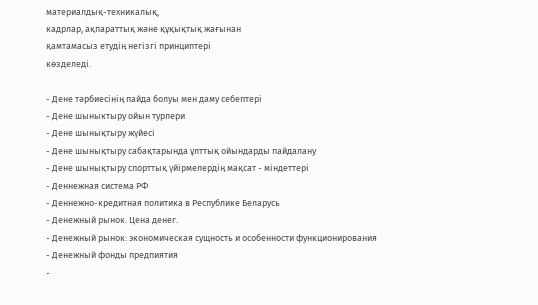материалдық-техникалық,
кадрлар, ақпараттық және құқықтық жағынан
қамтамасыз етудiң негiзгi принциптерi
көзделедi.

- Дене тәрбиесінің пайда болуы мен даму себептері
- Дене шыныктыру ойын турлери
- Дене шынықтыру жүйесі
- Дене шынықтыру сабақтарында ұлттық ойындарды пайдалану
- Дене шынықтыру спорттық үйірмелердің мақсат - міндеттері
- Деннежная система РФ
- Деннежно-кредитная политика в Республике Беларусь
- Денежный рынок. Цена денег.
- Денежный рынок: экономическая сущность и особенности функционирования
- Денежный фонды предпиятия
-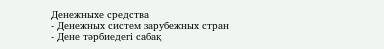Денежныхе средства
- Денежных систем зарубежных стран
- Дене тәрбиедегі сабақ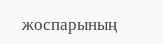жоспарының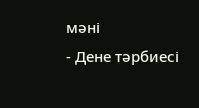мәні
- Дене тәрбиесі